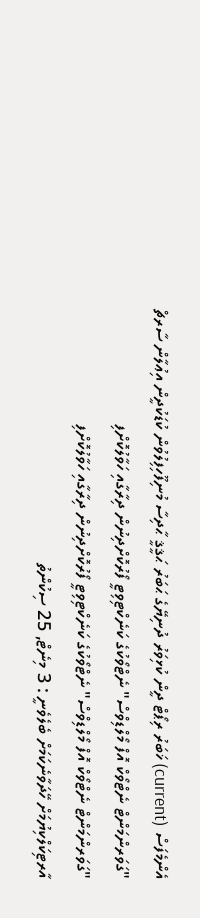އެންމެފަސް (current) ޚަބަރު ރިޕޯޓް ދީން ކުޅިވަރު ދުނިޔޭގެ ޙަބަރު ޙަޤީޤީ ޙާދިސާ މުނިފޫހިފިލުވުން ކުޑަކުދީން އިޢުލާން ސާރޗް
"ގަވަރންމަންޓް ނެޓްވޯކް އޮފް މޯލްޑިވްސް" ނެޓްވޯކުގެ ކަނެކްޓިވިޓީ ފޯރުކޮށްދިނުން ދިރާގާއި ހަވާލުކޮށްފި
"ގަވަރންމަންޓް ނެޓްވޯކް އޮފް މޯލްޑިވްސް" ނެޓްވޯކުގެ ކަނެކްޓިވިޓީ ފޯރުކޮށްދިނުން ދިރާގާއި ހަވާލުކޮށްފި
އާރޓިކަލްކިޔުމަށް ހޭދަވާނެކަމަށް ބެލެވެނީ : 3 މިނެޓް, 25 ސިކުންތު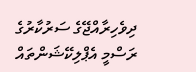ދިވެހިރާއްޖޭގެ ސަރުކާރުގެ ރަސްމީ އެޕްލިކޭޝަންތައް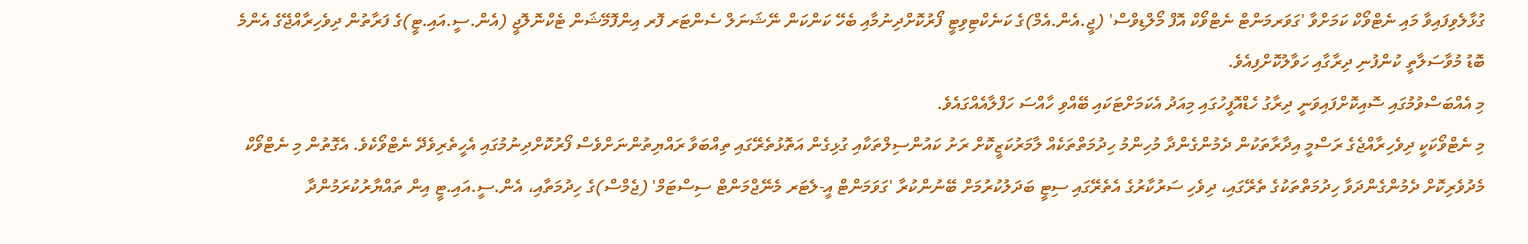ގުޅާލެވިފައިވާ މައި ނެޓްވޯކް ކަމަށްވާ 'ގަވަރމަންޓް ނެޓްވޯކް އޮފް މޯލްޑިވްސް' (ޖީ.އެން.އެމް)ގެ ކަނެކްޓިވިޓީ ފޯރުކޮށްދިނުމާއި ބެހޭ ކަންކަން ނޭޝަނަލް ސެންޓަރ ފޮރ އިންފޮމޭޝަން ޓެކްނޮލޮޖީ (އެން.ސީ.އައި.ޓީ)ގެ ފަރާތުން ދިވެހިރާއްޖޭގެ އެންމެ ބޮޑު މުވާސަލާތީ ކުންފުނި ދިރާގާއި ހަވާލުކޮށްފިއެވެ.
މި އެއްބަސްވުމުގައި ސޮއިކޮށްފައިވަނީ ދިރާގު ހެޑްއޮފީހުގައި މިއަދު އެކަމަށްޓަކައި ބޭއްވި ހާއްސަ ހަފްލާއެއްގައެވެ.
މި ނެޓްވޯކަކީ ދިވެހިރާއްޖެގެ ރަސްމީ އިދާރާތަކުން ދެމުންގެންދާ މުހިންމު ހިދުމަތްތަކެއް ލާމަރުކަޒީކޮށް ރަށު ކައުންސިލްތަކާއި ގުޅިގެން އަތޮޅުތެރޭގައި ތިއްބަވާ ރައްޔިތުންނަށްވެސް ފޯރުކޮށްދިނުމުގައި އެހީތެރިވެދޭ ނެޓްވޯކެވެ. އެގޮތުން މި ނެޓްވޯކް މެދުވެރިކޮށް ދެމުންގެންދަވާ ހިދުމަތްތަކުގެ ތެރޭގައި، ދިވެހި ސަރުކާރުގެ އެތެރޭގައި ސިޓީ ބަދަލުކުރުމަށް ބޭނުންކުރާ 'ގަވަމަންޓް އީ-ލެޓަރ މެނޭޖްމަންޓް ސިސްޓަމް' (ޖެމްސް)ގެ ހިދުމަތާއި، އެން.ސީ.އައި.ޓީ އިން ތައްޔާރުކުރަމުންދާ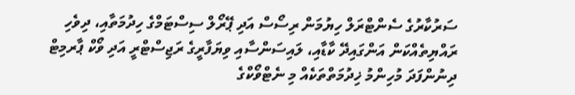ސަރުކާރުގެ ސެންޓްރަލް ހިޔުމަން ރިސޯސް އަދި ޕޭރޯލް ސިސްޓަމްގެ ހިދުމަތާއި، ދިވެހި ރައްޔިތެއްކަން އަންގައިދޭ ކާޑާއި، ލައިސަންސާއި ވިޔަފާރީގެ ރަޖިސްޓްރީ އަދި ވޯކް ޕާރމިޓް ދިނުންފަދަ މުހިންމު ޚިދުމަތްތަކެއް މި ނެޓްވޯކްގެ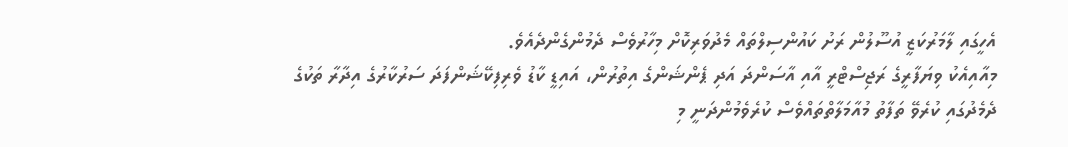އެހީގައި ލާމަރުކަޒީ އުސޫލުން ރަށު ކައުންސިލްތައް މެދުވަރިކޮށް މިހާރުވެސް ދެމުންގެންދެއެވެ.
މިއާއިއެކު ވިޔަފާރީގެ ރަޖިސްޓްރީ އާއި އާސަންދަ އަދި ޕެންޝަންގެ އިތުރުން، އައިޑީ ކާޑު ވެރިފިކޭޝަންފަދަ ސަރުކާރުގެ އިދާރާ ތަކުގެ ދެމެދުގައި ކުރެވޭ ތަފާތު މުއާމަލާތްތައްވެސް ކުރެވެމުންދަނީ މި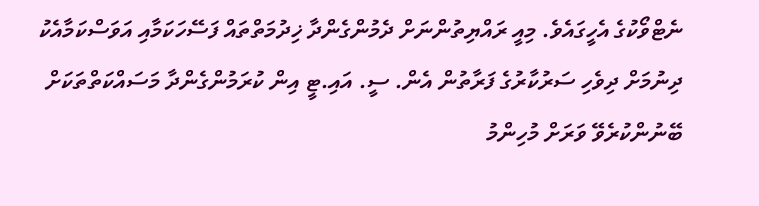ނެޓްވޯކުގެ އެހީގައެވެ. މިއީ ރައްޔިތުންނަށް ދެމުންގެންދާ ޚިދުމަތްތައް ފަސޭހަކަމާއި އަވަސްކަމާއެކު ދިނުމަށް ދިވެހި ސަރުކާރުގެ ފަރާތުން އެން. ސީ. އައި.ޓީ އިން ކުރަމުންގެންދާ މަސައްކަތްތަކަށް ބޭނުންކުރެވޭ ވަރަށް މުހިންމު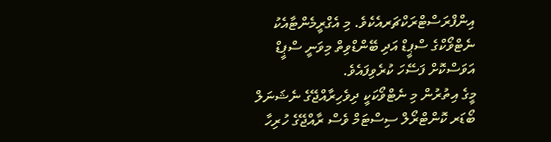އިންފްރަސްޓްރަކްޗަރއެކެވެ. މި އެގްރީމެންޓާއެކު ނެޓްވޯކްގެ ސްޕީޑް އަދި ބޭންޑްވިތް މިވަނީ ސްޕީޑް އަވަސްކޮށް ފަސޭހަ ކުރެވިފައެވެ.
މީގެ އިތުރުން މި ނެޓްވޯކަކީ ދިވެހިރާއްޖޭގެ ނެޝަނަލް ބޯޑަރ ކޮންޓްރޯލް ސިސްޓަމް ވެސް ރާއްޖޭގެ ހުރިހާ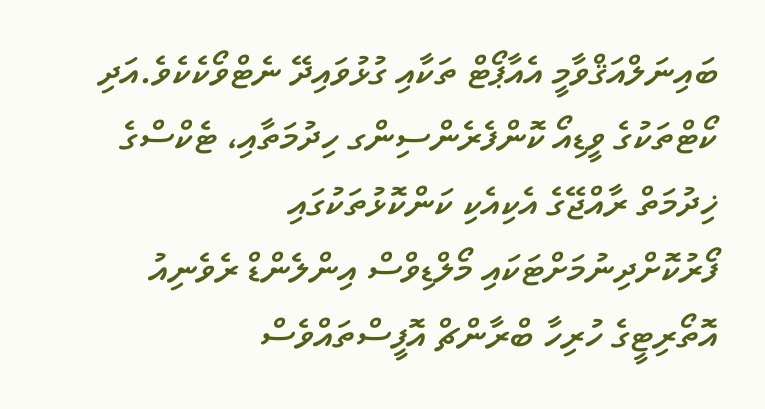ބައިނަލްއަޤްވާމީ އެއާޕޯޓް ތަކާއި ގުޅުވައިދޭ ނެޓްވޯކެކެވެ.އަދި ކޯޓްތަކުގެ ވީޑިއޯ ކޮންފެރެންސިންގ ހިދުމަތާއި، ޓެކްސްގެ ޚިދުމަތް ރާއްޖޭގެ އެކިއެކި ކަންކޮޅުތަކުގައި ފޯރުކޮށްދިނުމަށްޓަކައި މޯލްޑިވްސް އިންލެންޑް ރެވެނިއު އޮތޯރިޓީގެ ހުރިހާ ބްރާންޗް އޮފީސްތައްވެސް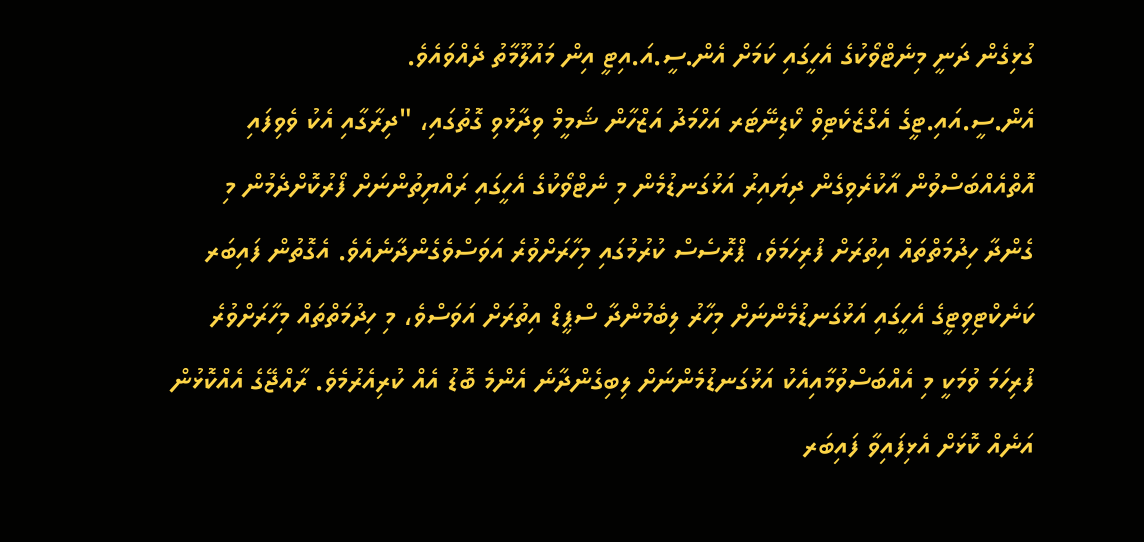ގުޅިގެން ދަނީ މިނެޓްވޯކުގެ އެހީގައި ކަމަށް އެން.ސީ.އަ.އިޓީ އިން މައުލޫމާތު ދެއްވައެވެ.
އެން.ސީ.އައި.ޓީގެ އެގްޒެކެޓިވް ކޯޑިނޭޓަރ އަހްމަދު އަޒްހާން ޝަމީމް ވިދާޅުވި ގޮތުގައި، "ދިރާގާއި އެކު ވެވިފައި އޮތްއެއްބަސްވުން އާކުރެވިގެން ދިޔައިރު އަޅުގަނޑުމެން މި ނެޓްވޯކުގެ އެހީގައި ރައްޔިތުންނަށް ފޯރުކޮށްދެމުން މި ގެންދާ ހިދުމަތްތައް އިތުރަށް ފުރިހަމަވެ، ޕްރޮސެސް ކުރުމުގައި މިހާރަށްވުރެ އަވަސްވެގެންދާނެއެވެ. އެގޮތުން ފައިބަރ ކަނެކްޓިވިޓީގެ އެހީގައި އަޅުގަނޑުމެންނަށް މިހާރު ލިބެމުންދާ ސްޕީޑް އިތުރަށް އަވަސްވެ، މި ހިދުމަތްތައް މިހާރަށްވުރެ ފުރިހަމަ ވުމަކީ މި އެއްބަސްވުމާއިއެކު އަޅުގަނޑުމެންނަށް ލިބިގެންދާނެ އެންމެ ބޮޑު އެއް ކުރިއެރުމެވެ. ރާއްޖޭގެ އެއްކޮޅުން އަނެއް ކޮޅަށް އެޅިފައިވާ ފައިބަރ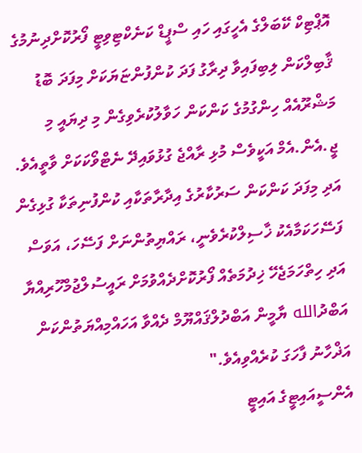އޮޕްޓިކް ކޭބަލްގެ އެހީގައި ހައި ސްޕީޑް ކަނެކްޓިވިޓީ ފޯރުކޮށްދިނުމުގެ ޤާބިލްކަން ލިބިފައިވާ ދިރާގު ފަދަ ކުންފުންޏަޔަކަށް މިފަދަ ބޮޑު މަޝްރޫއެއް ހިންގުމުގެ ކަންކަން ހަވާލުކުރެވިގެން މި ދިޔައީ މި ޖީ.އެން.އެމް އަކީވެސް މުޅި ރާއްޖެ ގުޅުވައިދޭ ނެޓްވޯކަކަށް ވާތީއެވެ. އަދި މިފަދަ ކަންކަން ސަރުކާރުގެ އިދާރާތަކާއި ކުންފުނިތަކާ ގުޅިގެން ފަސޭހަކަމާއެކު ޚާސިލްކުރެވެނީ، ރައްޔިތުންނަށް ފަސޭހަ، އަވަސް އަދި ހިތްހަމަޖެހޭ ޚިދުމަތެއް ފޯރުކޮށްދެއްވުމަށް ރައީސުލްޖުމްހޫރިއްޔާ އަބްދުالله ޔާމީން އަބްދުލްޤައްޔޫމް ދެއްވާ އަހައްމިއްޔަތުންކަން އަޛްހާނު ފާހަގަ ކުރެއްވިއެވެ."
އެންސީއައިޓީގެ އައިޓީ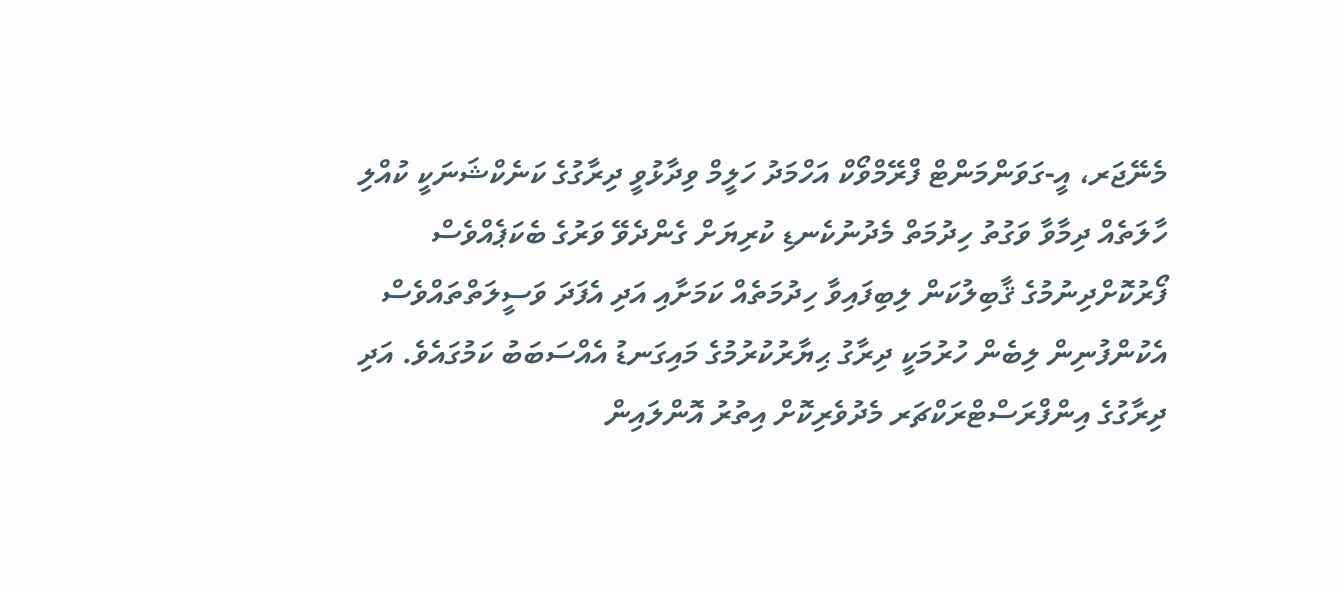މެނޭޖަރ، އީ-ގަވަންމަންޓް ފްރޭމްވޯކް އަހްމަދު ހަލީމް ވިދާޅުވީ ދިރާގުގެ ކަނެކްޝަނަކީ ކުއްލި ހާލަތެއް ދިމާވާ ވަގުތު ހިދުމަތް މެދުނުކެނޑި ކުރިޔަށް ގެންދެވޭ ވަރުގެ ބެކަޕެއްވެސް ފޯރުކޮށްދިނުމުގެ ޤާބިލުކަން ލިބިފައިވާ ހިދުމަތެއް ކަމަށާއި އަދި އެފަދަ ވަސީލަތްތައްވެސް އެކުންފުނިން ލިބެން ހުރުމަކީ ދިރާގު ޙިޔާރުކުރުމުގެ މައިގަނޑު އެއްސަބަބު ކަމުގައެވެ. އަދި ދިރާގުގެ އިންފްރަސްޓްރަކްޗަރ މެދުވެރިކޮށް އިތުރު އޮންލައިން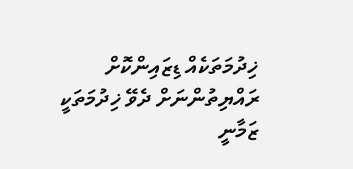ޚިދުމަތަކެއް ޑިޒައިންކޮށް ރައްޔިތުންނަށް ދެވޭ ޚިދުމަތަކީ ޒަމާނީ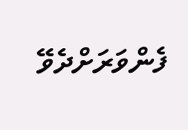ފެންވަރަށްދެވޭ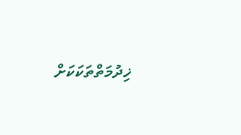ޚިދުމަތްތަކަކަށް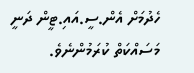ހެދުމަށް އެން.ސީ.އައި.ޓީން ދަނީ މަސައްކަތް ކުރަމުންނެވެ.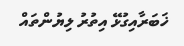ޚަބަރާއިގުޅޭ އިތުރު ލިޔުންތައް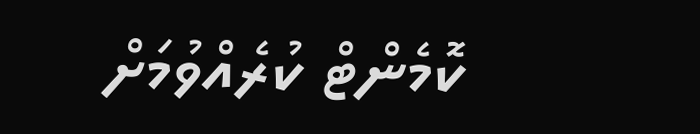ކޮމެންޓް ކުރެއްވުމަށް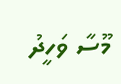މޫސާ ވަހީދު